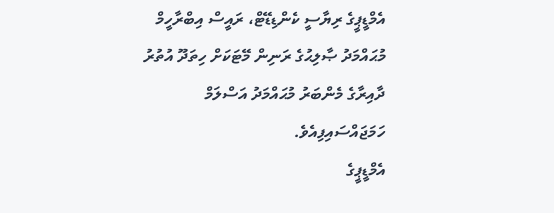އެމްޑީޕީގެ ރިޔާސީ ކެންޑިޑޭޓް، ރައީސް އިބްރާހީމް މުޙައްމަދު ޞާލިޙުގެ ރަނިން މޭޓަކަށް ހިތަދޫ އުތުރު ދާއިރާގެ މެންބަރު މުޙައްމަދު އަސްލަމް ހަމަޖައްސައިފިއެވެ.
އެމްޑީޕީގެ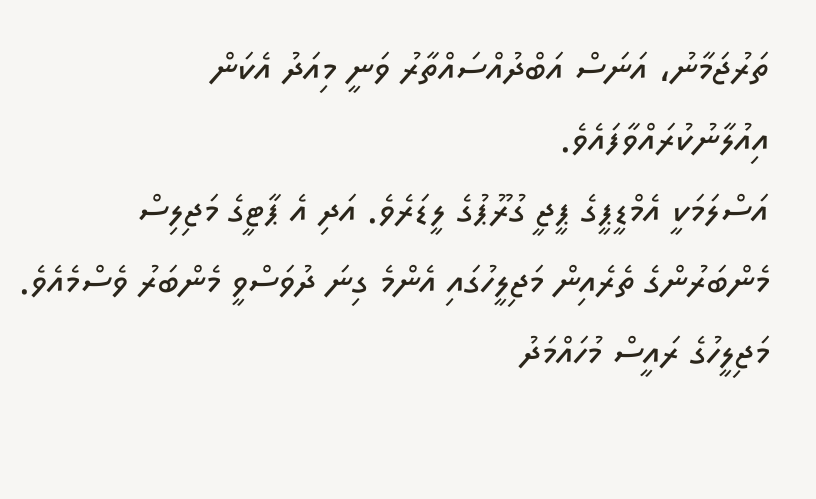ތަރުޖަމާނު، އަނަސް އަބްދުއްސައްތާރު ވަނީ މިއަދު އެކަން އިއުލާނުކުރައްވާފައެވެ.
އަސްލަމަކީ އެމްޑީޕީގެ ޕީޖީ ގުރޫޕުގެ ލީޑަރެވެ. އަދި އެ ޕާޓީގެ މަޖިލިސް މެންބަރުންގެ ތެރެއިން މަޖިލީހުގައި އެންމެ ގިނަ ދުވަސްވީ މެންބަރު ވެސްމެއެވެ. މަޖިލީހުގެ ރައީސް މުހައްމަދު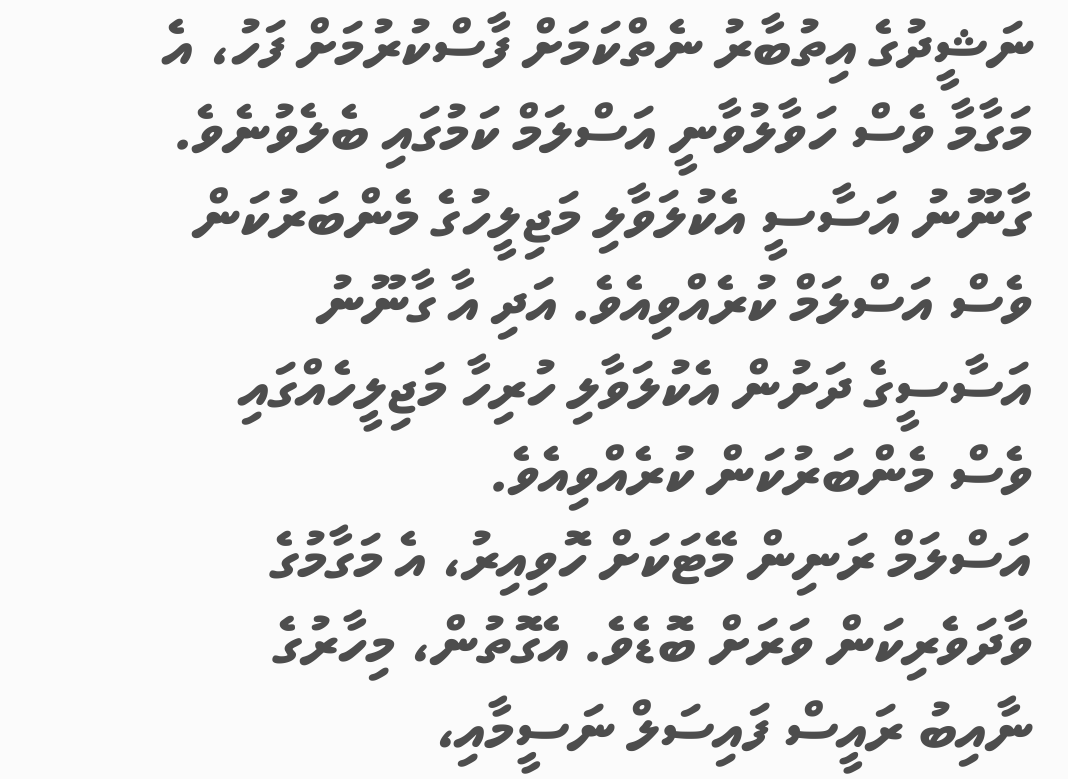ނަޝީދުގެ އިތުބާރު ނެތްކަމަށް ފާސްކުރުމަށް ފަހު، އެ މަގާމާ ވެސް ހަވާލުވާނީ އަސްލަމް ކަމުގައި ބެލެވުނެވެ.
ގާނޫނު އަސާސީ އެކުލަވާލި މަޖިލީހުގެ މެންބަރުކަން ވެސް އަސްލަމް ކުރެއްވިއެވެ. އަދި އާ ގާނޫނު އަސާސީގެ ދަށުން އެކުލަވާލި ހުރިހާ މަޖިލީހެއްގައި ވެސް މެންބަރުކަން ކުރެއްވިއެވެ.
އަސްލަމް ރަނިން މޭޓަކަށް ހޮވިއިރު، އެ މަގާމުގެ ވާދަވެރިކަން ވަރަށް ބޮޑެވެ. އެގޮތުން، މިހާރުގެ ނާއިބު ރައީސް ފައިސަލް ނަސީމާއި،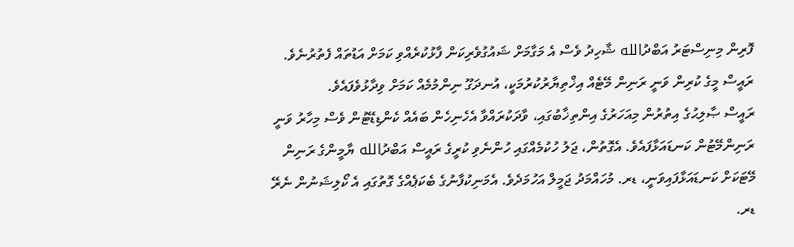ފޮރިން މިނިސްޓަރު އަބްދުالله ޝާހިދު ވެސް އެ މަގާމަށް ޝައުގުވެރިކަން ފާޅުކުރެއްވި ކަމަށް އަޑުތައް ފެތުރުނެވެ. ރައީސް މީގެ ކުރިން ވަނީ ރަނިން މޭޓެއް އިޚްތިޔާރުކުރުމަކީ، އުނދަގޫ ނިންމުމެއް ކަމަށް ވިދާޅުވެފައެވެ.
ރައީސް ޞާލިޙުގެ އިތުރުން މިއަހަރުގެ އިންތިޚާބުގައި، ވާދަކުރައްވާ އެހެނިހެން ބައެއް ކެންޑިޑޭޓުން ވެސް މިހާރު ވަނީ ރަނިންމޭޓުން ކަނޑައަޅާފައެވެ. އެގޮތުން، ޖަލު ހުކުމެއްގައި ހުންނެވި ކުރީގެ ރައީސް އަބްދުالله ޔާމީންގެ ރަނިން މޭޓަކަށް ކަނޑައަޅާފައިވަނީ، ޑރ. މުހައްމަދު ޖަމީލް އަހުމަދެވެ. އެމަނިކުފާނުގެ ބެކަޕެއްގެ ގޮތުގައި އެ ކޯލިޝަނުން ނެރޭ ޑރ.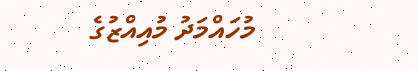މުހައްމަދު މުއިއްޒުގެ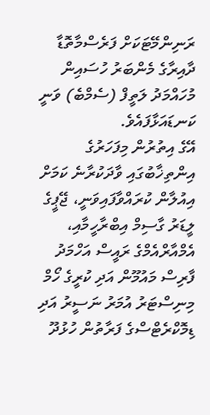ރަނިންމޭޓަކަށް ފަރެސްމާތޮޑާ ދާއިރާގެ މެންބަރު ހުސައިން މުހައްމަދު ލަތީފް (ސެމްބެ) ވަނީ ކަނޑައަޅާފައެވެ.
އޭގެ އިތުރުން މިފަހަރުގެ އިންތިޚާބުގައި ވާދަކުރާނެ ކަމަށް އިއުލާން ކުރައްވާފައިވަނީ، ޖޭޕީގެ ލީޑަރު ގާސިމް އިބްރާހީމާއި، އެމްއާރްއެމްގެ ރައީސް އަހްމަދު ފާރިސް މައުމޫން އަދި ކުރީގެ ހޯމް މިނިސްޓަރު އުމަރު ނަސީރު އަދި ޑިމޮކްރެޓްސްގެ ފަރާތުން ހުޅުދޫ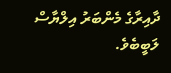ދާއިރާގެ މެންބަރު އިލްޔާސް ލަބީބެވެ.